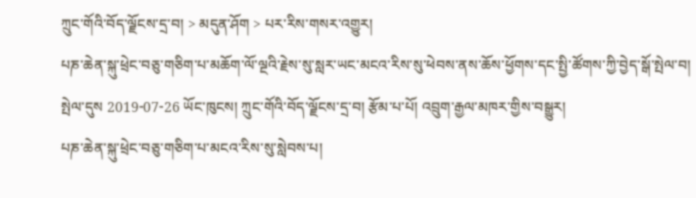ཀྲུང་གོའི་བོད་ལྗོངས་དྲ་བ། > མདུན་ཤོག > པར་རིས་གསར་འགྱུར།
པཎ་ཆེན་སྐུ་ཕྲེང་བཅུ་གཅིག་པ་མཆོག་ལོ་ལྔའི་རྗེས་སུ་སླར་ཡང་མངའ་རིས་སུ་ཕེབས་ནས་ཆོས་ཕྱོགས་དང་སྤྱི་ཚོགས་ཀྱི་བྱེད་སྒོ་སྤེལ་བ།
སྤེལ་དུས 2019-07-26 ཡོང་ཁུངས། ཀྲུང་གོའི་བོད་ལྗོངས་དྲ་བ། རྩོམ་པ་པོ། འབྲུག་རྒྱལ་མཁར་གྱིས་བསྒྱུར།
པཎ་ཆེན་སྐུ་ཕྲེང་བཅུ་གཅིག་པ་མངའ་རིས་སུ་སླེབས་པ།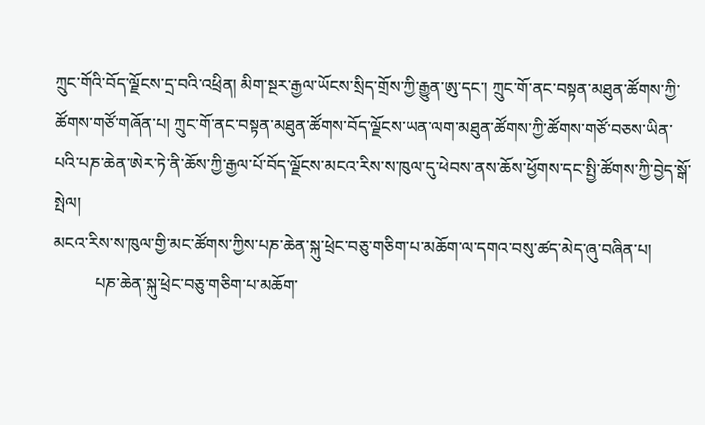ཀྲུང་གོའི་བོད་ལྗོངས་དྲ་བའི་འཕྲིན། མིག་སྔར་རྒྱལ་ཡོངས་སྲིད་གྲོས་ཀྱི་རྒྱུན་ཨུ་དང་། ཀྲུང་གོ་ནང་བསྟན་མཐུན་ཚོགས་ཀྱི་ཚོགས་གཙོ་གཞོན་པ། ཀྲུང་གོ་ནང་བསྟན་མཐུན་ཚོགས་བོད་ལྗོངས་ཡན་ལག་མཐུན་ཚོགས་ཀྱི་ཚོགས་གཙོ་བཅས་ཡིན་པའི་པཎ་ཆེན་ཨེར་ཏེ་ནི་ཆོས་ཀྱི་རྒྱལ་པོ་བོད་ལྗོངས་མངའ་རིས་ས་ཁུལ་དུ་ཕེབས་ནས་ཆོས་ཕྱོགས་དང་སྤྱི་ཚོགས་ཀྱི་བྱེད་སྒོ་སྤེལ།
མངའ་རིས་ས་ཁུལ་གྱི་མང་ཚོགས་ཀྱིས་པཎ་ཆེན་སྐུ་ཕྲེང་བཅུ་གཅིག་པ་མཆོག་ལ་དགའ་བསུ་ཚད་མེད་ཞུ་བཞིན་པ།
          པཎ་ཆེན་སྐུ་ཕྲེང་བཅུ་གཅིག་པ་མཆོག་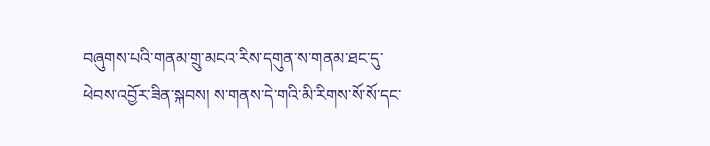བཞུགས་པའི་གནམ་གྲུ་མངའ་རིས་དགུན་ས་གནམ་ཐང་དུ་ཕེབས་འབྱོར་ཟིན་སྐབས། ས་གནས་དེ་གའི་མི་རིགས་སོ་སོ་དང་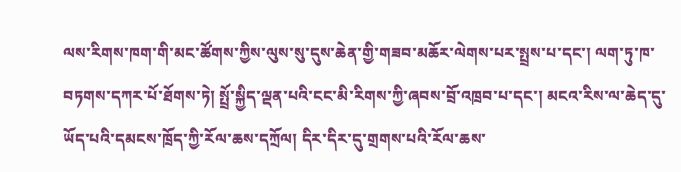ལས་རིགས་ཁག་གི་མང་ཚོགས་ཀྱིས་ལུས་སུ་དུས་ཆེན་གྱི་གཟབ་མཆོར་ལེགས་པར་སྤྲས་པ་དང་། ལག་ཏུ་ཁ་བཏགས་དཀར་པོ་ཐོགས་ཏེ། སྤྲོ་སྐྱིད་ལྡན་པའི་ངང་མི་རིགས་ཀྱི་ཞབས་བྲོ་འཁྲབ་པ་དང་། མངའ་རིས་ལ་ཆེད་དུ་ཡོད་པའི་དམངས་ཁྲོད་ཀྱི་རོལ་ཆས་དཀྲོལ། དིར་དིར་དུ་གྲགས་པའི་རོལ་ཆས་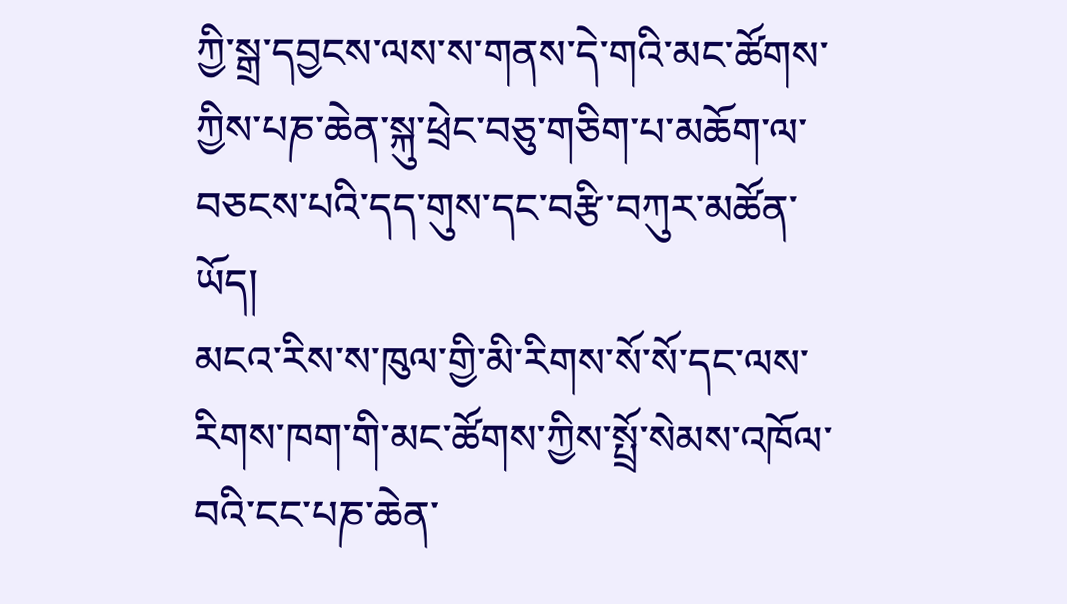ཀྱི་སྒྲ་དབྱངས་ལས་ས་གནས་དེ་གའི་མང་ཚོགས་ཀྱིས་པཎ་ཆེན་སྐུ་ཕྲེང་བཅུ་གཅིག་པ་མཆོག་ལ་བཅངས་པའི་དད་གུས་དང་བརྩི་བཀུར་མཚོན་ཡོད།
མངའ་རིས་ས་ཁུལ་གྱི་མི་རིགས་སོ་སོ་དང་ལས་རིགས་ཁག་གི་མང་ཚོགས་ཀྱིས་སྤྲོ་སེམས་འཁོལ་བའི་ངང་པཎ་ཆེན་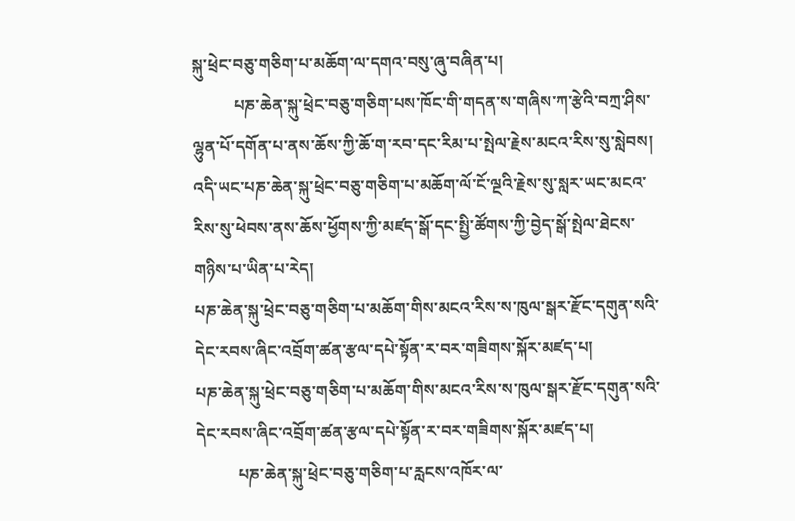སྐུ་ཕྲེང་བཅུ་གཅིག་པ་མཆོག་ལ་དགའ་བསུ་ཞུ་བཞིན་པ།
          པཎ་ཆེན་སྐུ་ཕྲེང་བཅུ་གཅིག་པས་ཁོང་གི་གདན་ས་གཞིས་ཀ་རྩེའི་བཀྲ་ཤིས་ལྷུན་པོ་དགོན་པ་ནས་ཆོས་ཀྱི་ཆོ་ག་རབ་དང་རིམ་པ་སྤེལ་རྗེས་མངའ་རིས་སུ་སླེབས། འདི་ཡང་པཎ་ཆེན་སྐུ་ཕྲེང་བཅུ་གཅིག་པ་མཆོག་ལོ་ངོ་ལྔའི་རྗེས་སུ་སླར་ཡང་མངའ་རིས་སུ་ཕེབས་ནས་ཆོས་ཕྱོགས་ཀྱི་མཛད་སྒོ་དང་སྤྱི་ཚོགས་ཀྱི་བྱེད་སྒོ་སྤེལ་ཐེངས་གཉིས་པ་ཡིན་པ་རེད།
པཎ་ཆེན་སྐུ་ཕྲེང་བཅུ་གཅིག་པ་མཆོག་གིས་མངའ་རིས་ས་ཁུལ་སྒར་རྫོང་དགུན་སའི་དེང་རབས་ཞིང་འབྲོག་ཚན་རྩལ་དཔེ་སྟོན་ར་བར་གཟིགས་སྐོར་མཛད་པ།
པཎ་ཆེན་སྐུ་ཕྲེང་བཅུ་གཅིག་པ་མཆོག་གིས་མངའ་རིས་ས་ཁུལ་སྒར་རྫོང་དགུན་སའི་དེང་རབས་ཞིང་འབྲོག་ཚན་རྩལ་དཔེ་སྟོན་ར་བར་གཟིགས་སྐོར་མཛད་པ།
          པཎ་ཆེན་སྐུ་ཕྲེང་བཅུ་གཅིག་པ་རླངས་འཁོར་ལ་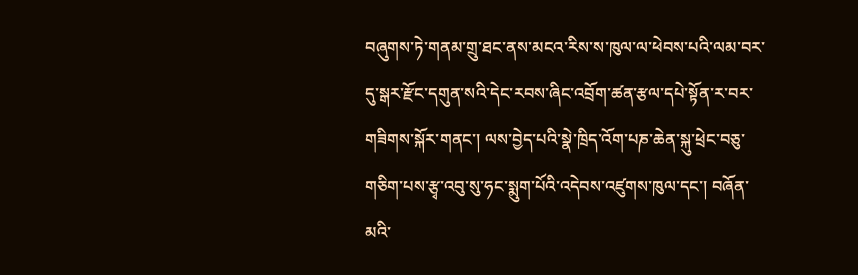བཞུགས་ཏེ་གནམ་གྲུ་ཐང་ནས་མངའ་རིས་ས་ཁུལ་ལ་ཕེབས་པའི་ལམ་བར་དུ་སྒར་རྫོང་དགུན་སའི་དེང་རབས་ཞིང་འབྲོག་ཚན་རྩལ་དཔེ་སྟོན་ར་བར་གཟིགས་སྐོར་གནང་། ལས་བྱེད་པའི་སྣེ་ཁྲིད་འོག་པཎ་ཆེན་སྐུ་ཕྲེང་བཅུ་གཅིག་པས་རྩྭ་འབུ་སུ་ཧང་སྨུག་པོའི་འདེབས་འཛུགས་ཁུལ་དང་། བཞོན་མའི་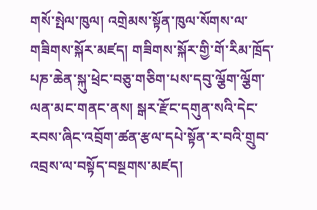གསོ་སྤེལ་ཁུལ། འགྲེམས་སྟོན་ཁུལ་སོགས་ལ་གཟིགས་སྐོར་མཛད། གཟིགས་སྐོར་གྱི་གོ་རིམ་ཁྲོད་པཎ་ཆེན་སྐུ་ཕྲེང་བཅུ་གཅིག་པས་དབུ་ལྕོག་ལྕོག་ལན་མང་གནང་ནས། སྒར་རྫོང་དགུན་སའི་དེང་རབས་ཞིང་འབྲོག་ཚན་རྩལ་དཔེ་སྟོན་ར་བའི་གྲུབ་འབྲས་ལ་བསྟོད་བསྔགས་མཛད།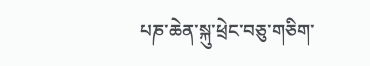པཎ་ཆེན་སྐུ་ཕྲེང་བཅུ་གཅིག་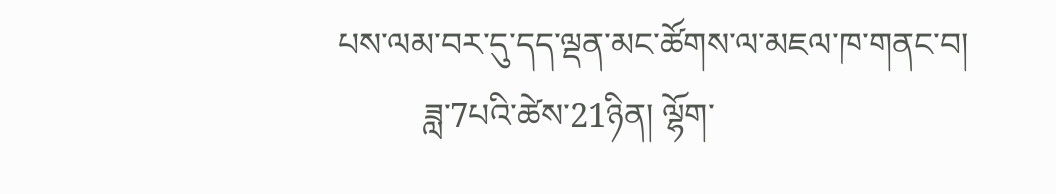པས་ལམ་བར་དུ་དད་ལྡན་མང་ཚོགས་ལ་མཇལ་ཁ་གནང་བ།
          ཟླ་7པའི་ཚེས་21ཉིན། ལྷོག་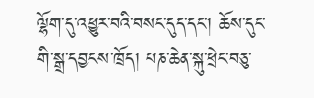ལྷོག་དུ་འཕྱུར་བའི་བསང་དུད་དང་། ཆོས་དུང་གི་སྒྲ་དབྱངས་ཁྲོད། པཎ་ཆེན་སྐུ་ཕྲེང་བཅུ་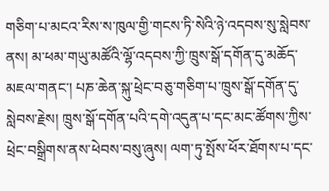གཅིག་པ་མངའ་རིས་ས་ཁུལ་གྱི་གངས་ཏི་སེའི་ཉེ་འདབས་སུ་སླེབས་ནས། མ་ཕམ་གཡུ་མཚོའི་ལྷོ་འདབས་ཀྱི་ཁྲུས་སྒོ་དགོན་དུ་མཆོད་མཇལ་གནང་། པཎ་ཆེན་སྐུ་ཕྲེང་བཅུ་གཅིག་པ་ཁྲུས་སྒོ་དགོན་དུ་སླེབས་རྗེས། ཁྲུས་སྒོ་དགོན་པའི་དགེ་འདུན་པ་དང་མང་ཚོགས་ཀྱིས་ཕྲེང་བསྒྲིགས་ནས་ཕེབས་བསུ་ཞུས། ལག་ཏུ་སྤོས་ཕོར་ཐོགས་པ་དང་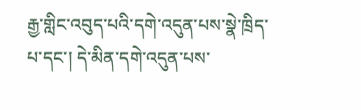རྒྱ་གླིང་འབུད་པའི་དགེ་འདུན་པས་སྣེ་ཁྲིད་པ་དང་། དེ་མིན་དགེ་འདུན་པས་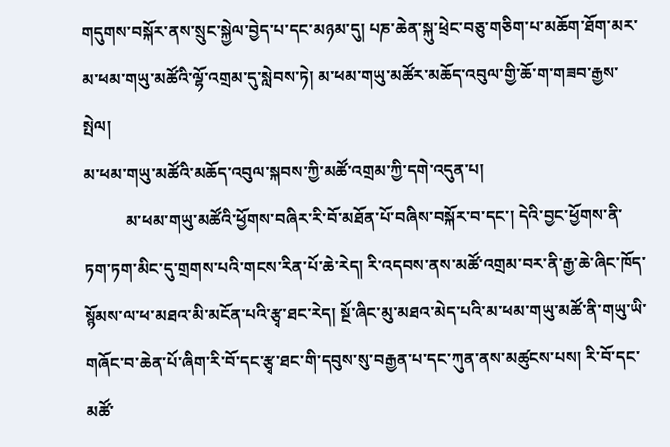གདུགས་བསྐོར་ནས་སྲུང་སྐྱེལ་བྱེད་པ་དང་མཉམ་དུ། པཎ་ཆེན་སྐུ་ཕྲེང་བཅུ་གཅིག་པ་མཆོག་ཐོག་མར་མ་ཕམ་གཡུ་མཚོའི་ལྷོ་འགྲམ་དུ་སླེབས་ཏེ། མ་ཕམ་གཡུ་མཚོར་མཆོད་འབུལ་གྱི་ཆོ་ག་གཟབ་རྒྱས་སྤེལ།
མ་ཕམ་གཡུ་མཚོའི་མཆོད་འབུལ་སྐབས་ཀྱི་མཚོ་འགྲམ་ཀྱི་དགེ་འདུན་པ།
          མ་ཕམ་གཡུ་མཚོའི་ཕྱོགས་བཞིར་རི་བོ་མཐོན་པོ་བཞིས་བསྐོར་བ་དང་། དེའི་བྱང་ཕྱོགས་ནི་ཏག་ཏག་མིང་དུ་གྲགས་པའི་གངས་རིན་པོ་ཆེ་རེད། རི་འདབས་ནས་མཚོ་འགྲམ་བར་ནི་རྒྱ་ཆེ་ཞིང་ཁོད་སྙོམས་ལ་ཕ་མཐའ་མི་མངོན་པའི་རྩྭ་ཐང་རེད། སྔོ་ཞིང་མུ་མཐའ་མེད་པའི་མ་ཕམ་གཡུ་མཚོ་ནི་གཡུ་ཡི་གཞོང་བ་ཆེན་པོ་ཞིག་རི་བོ་དང་རྩྭ་ཐང་གི་དབུས་སུ་བརྒྱན་པ་དང་ཀུན་ནས་མཚུངས་པས། རི་བོ་དང་མཚོ་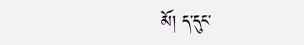མོ། ད་དུང་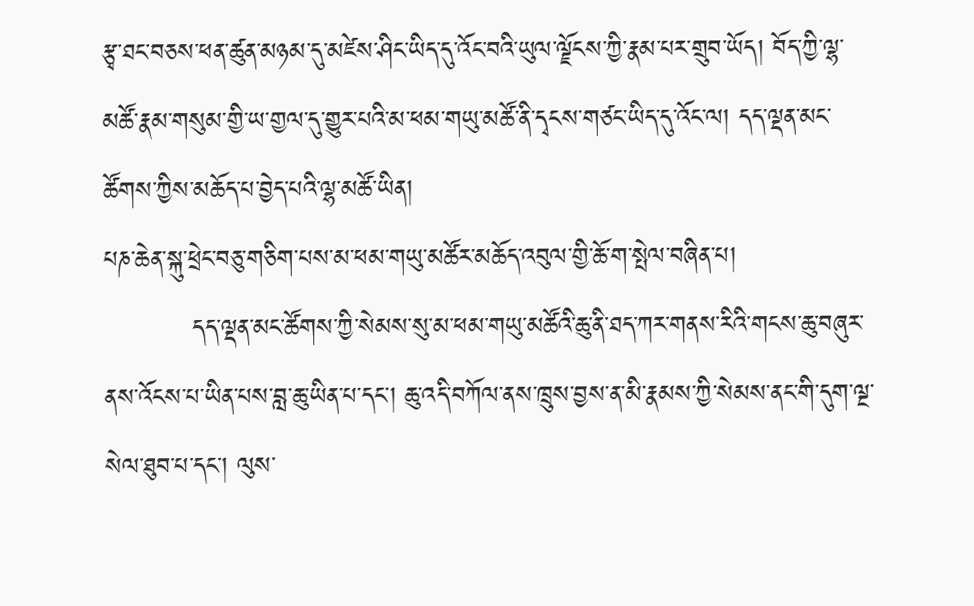རྩྭ་ཐང་བཅས་ཕན་ཚུན་མཉམ་དུ་མཛེས་ཤིང་ཡིད་དུ་འོང་བའི་ཡུལ་ལྗོངས་ཀྱི་རྣམ་པར་གྲུབ་ཡོད། བོད་ཀྱི་ལྷ་མཚོ་རྣམ་གསུམ་གྱི་ཡ་གྱལ་དུ་གྱུར་པའི་མ་ཕམ་གཡུ་མཚོ་ནི་དྭངས་གཙང་ཡིད་དུ་འོང་ལ། དད་ལྡན་མང་ཚོགས་ཀྱིས་མཆོད་པ་བྱེད་པའི་ལྷ་མཚོ་ཡིན།
པཎ་ཆེན་སྐུ་ཕྲེང་བཅུ་གཅིག་པས་མ་ཕམ་གཡུ་མཚོར་མཆོད་འབུལ་གྱི་ཆོ་ག་སྤེལ་བཞིན་པ།
          དད་ལྡན་མང་ཚོགས་ཀྱི་སེམས་སུ་མ་ཕམ་གཡུ་མཚོའི་ཆུ་ནི་ཐད་ཀར་གནས་རིའི་གངས་ཆུ་བཞུར་ནས་འོངས་པ་ཡིན་པས་བླ་ཆུ་ཡིན་པ་དང་། ཆུ་འདི་བཀོལ་ནས་ཁྲུས་བྱས་ན་མི་རྣམས་ཀྱི་སེམས་ནང་གི་དུག་ལྔ་སེལ་ཐུབ་པ་དང་། ལུས་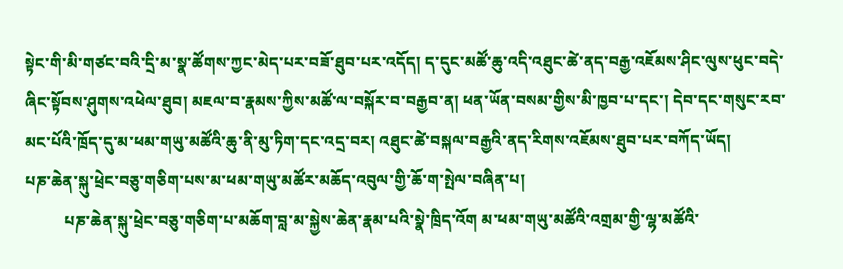སྟེང་གི་མི་གཙང་བའི་དྲི་མ་སྣ་ཚོགས་ཀྱང་མེད་པར་བཟོ་ཐུབ་པར་འདོད། ད་དུང་མཚོ་ཆུ་འདི་འཐུང་ཚེ་ནད་བརྒྱ་འཇོམས་ཤིང་ལུས་ཕུང་བདེ་ཞིང་སྟོབས་ཤུགས་འཕེལ་ཐུབ། མཇལ་བ་རྣམས་ཀྱིས་མཚོ་ལ་བསྐོར་བ་བརྒྱབ་ན། ཕན་ཡོན་བསམ་གྱིས་མི་ཁྱབ་པ་དང་། དེབ་དང་གསུང་རབ་མང་པོའི་ཁྲོད་དུ་མ་ཕམ་གཡུ་མཚོའི་ཆུ་ནི་མུ་ཏིག་དང་འདྲ་བར། འཐུང་ཚེ་བསྐལ་བརྒྱའི་ནད་རིགས་འཇོམས་ཐུབ་པར་བཀོད་ཡོད།
པཎ་ཆེན་སྐུ་ཕྲེང་བཅུ་གཅིག་པས་མ་ཕམ་གཡུ་མཚོར་མཆོད་འབུལ་གྱི་ཆོ་ག་སྤེལ་བཞིན་པ།
          པཎ་ཆེན་སྐུ་ཕྲེང་བཅུ་གཅིག་པ་མཆོག་བླ་མ་སྐྱེས་ཆེན་རྣམ་པའི་སྣེ་ཁྲིད་འོག མ་ཕམ་གཡུ་མཚོའི་འགྲམ་གྱི་ལྷ་མཚོའི་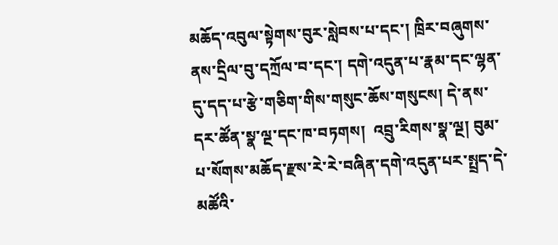མཆོད་འབུལ་སྟེགས་བུར་སླེབས་པ་དང་། ཁྲིར་བཞུགས་ནས་དྲིལ་བུ་དཀྲོལ་བ་དང་། དགེ་འདུན་པ་རྣམ་དང་ལྷན་དུ་དད་པ་རྩེ་གཅིག་གིས་གསུང་ཆོས་གསུངས། དེ་ནས་དར་ཚོན་སྣ་ལྔ་དང་ཁ་བཏགས།  འབྲུ་རིགས་སྣ་ལྔ། བུམ་པ་སོགས་མཆོད་རྫས་རེ་རེ་བཞིན་དགེ་འདུན་པར་སྤྲད་དེ་མཚོའི་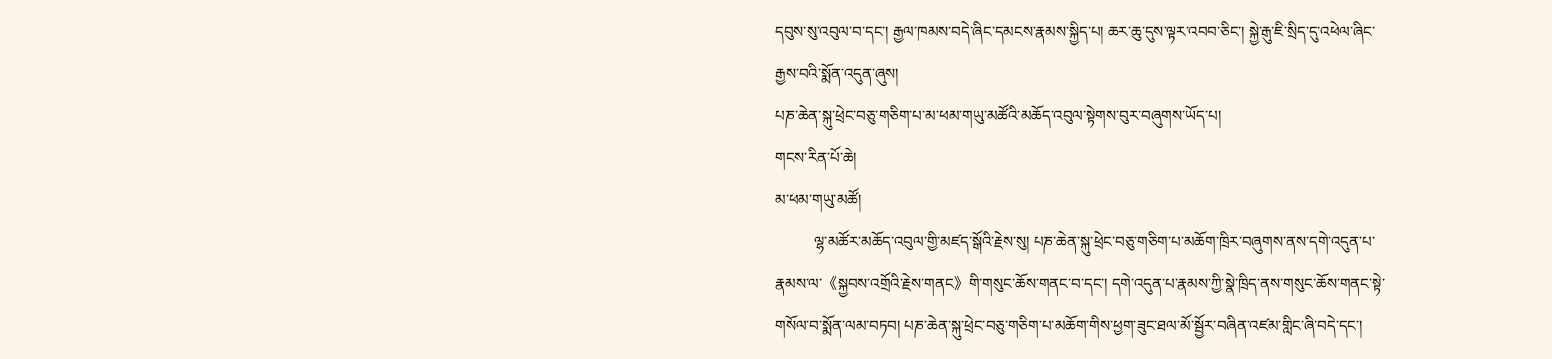དབུས་སུ་འབུལ་བ་དང་། རྒྱལ་ཁམས་བདེ་ཞིང་དམངས་རྣམས་སྐྱིད་པ། ཆར་ཆུ་དུས་ལྟར་འབབ་ཅིང་། སྐྱེ་རྒུ་ཇི་སྲིད་དུ་འཕེལ་ཞིང་རྒྱས་བའི་སྨོན་འདུན་ཞུས།
པཎ་ཆེན་སྐུ་ཕྲེང་བཅུ་གཅིག་པ་མ་ཕམ་གཡུ་མཚོའི་མཆོད་འབུལ་སྟེགས་བུར་བཞུགས་ཡོད་པ།
གངས་རིན་པོ་ཆེ།
མ་ཕམ་གཡུ་མཚོ།
          ལྷ་མཚོར་མཆོད་འབུལ་གྱི་མཛད་སྒོའི་རྗེས་སུ། པཎ་ཆེན་སྐུ་ཕྲེང་བཅུ་གཅིག་པ་མཆོག་ཁྲིར་བཞུགས་ནས་དགེ་འདུན་པ་རྣམས་ལ་《སྐྱབས་འགྲོའི་རྗེས་གནང》གི་གསུང་ཆོས་གནང་བ་དང་། དགེ་འདུན་པ་རྣམས་ཀྱི་སྣེ་ཁྲིད་ནས་གསུང་ཆོས་གནང་སྟེ་གསོལ་བ་སྨོན་ལམ་བཏབ། པཎ་ཆེན་སྐུ་ཕྲེང་བཅུ་གཅིག་པ་མཆོག་གིས་ཕྱག་ཟུང་ཐལ་མོ་སྦྱོར་བཞིན་འཛམ་གླིང་ཞི་བདེ་དང་།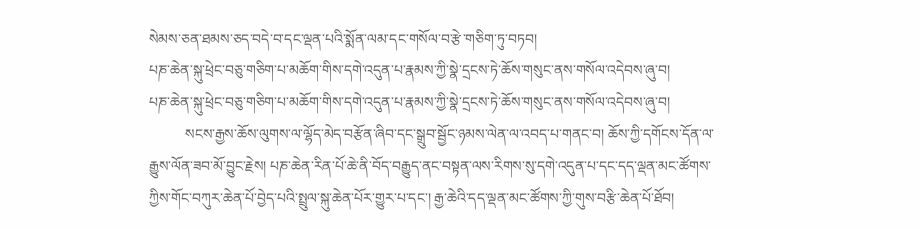སེམས་ཅན་ཐམས་ཅད་བདེ་བ་དང་ལྡན་པའི་སྨོན་ལམ་དང་གསོལ་བ་རྩེ་གཅིག་ཏུ་བཏབ།
པཎ་ཆེན་སྐུ་ཕྲེང་བཅུ་གཅིག་པ་མཆོག་གིས་དགེ་འདུན་པ་རྣམས་ཀྱི་སྣེ་དྲངས་ཏེ་ཆོས་གསུང་ནས་གསོལ་འདེབས་ཞུ་བ།
པཎ་ཆེན་སྐུ་ཕྲེང་བཅུ་གཅིག་པ་མཆོག་གིས་དགེ་འདུན་པ་རྣམས་ཀྱི་སྣེ་དྲངས་ཏེ་ཆོས་གསུང་ནས་གསོལ་འདེབས་ཞུ་བ།
          སངས་རྒྱས་ཆོས་ལུགས་ལ་ལྷོད་མེད་བརྩོན་ཞིབ་དང་སྒྲུབ་སྦྱོང་ཉམས་ལེན་ལ་འབད་པ་གནང་བ། ཆོས་ཀྱི་དགོངས་དོན་ལ་རྒྱུས་ལོན་ཟབ་མོ་བྱུང་རྗེས། པཎ་ཆེན་རིན་པོ་ཆེ་ནི་བོད་བརྒྱུད་ནང་བསྟན་ལས་རིགས་སུ་དགེ་འདུན་པ་དང་དད་ལྡན་མང་ཚོགས་ཀྱིས་གོང་བཀུར་ཆེན་པོ་བྱེད་པའི་སྤྲུལ་སྐུ་ཆེན་པོར་གྱུར་པ་དང་། རྒྱ་ཆེའི་དད་ལྡན་མང་ཚོགས་ཀྱི་གུས་བརྩི་ཆེན་པོ་ཐོབ།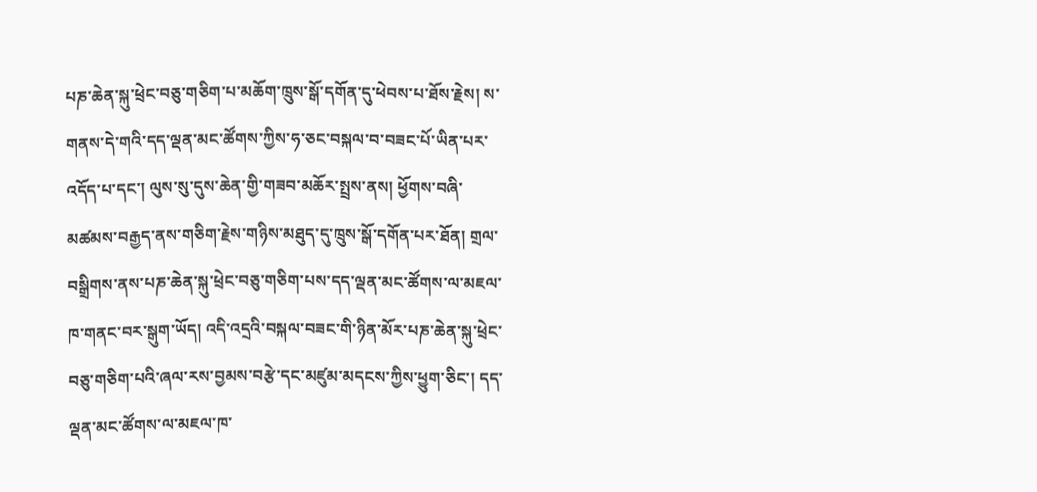པཎ་ཆེན་སྐུ་ཕྲེང་བཅུ་གཅིག་པ་མཆོག་ཁྲུས་སྒོ་དགོན་དུ་ཕེབས་པ་ཐོས་རྗེས། ས་གནས་དེ་གའི་དད་ལྡན་མང་ཚོགས་ཀྱིས་ཧ་ཅང་བསྐལ་བ་བཟང་པོ་ཡིན་པར་འདོད་པ་དང་། ལུས་སུ་དུས་ཆེན་གྱི་གཟབ་མཆོར་སྤྲས་ནས། ཕྱོགས་བཞི་མཚམས་བརྒྱད་ནས་གཅིག་རྗེས་གཉིས་མཐུད་དུ་ཁྲུས་སྒོ་དགོན་པར་ཐོན། གྲལ་བསྒྲིགས་ནས་པཎ་ཆེན་སྐུ་ཕྲེང་བཅུ་གཅིག་པས་དད་ལྡན་མང་ཚོགས་ལ་མཇལ་ཁ་གནང་བར་སྒུག་ཡོད། འདི་འདྲའི་བསྐལ་བཟང་གི་ཉིན་མོར་པཎ་ཆེན་སྐུ་ཕྲེང་བཅུ་གཅིག་པའི་ཞལ་རས་བྱམས་བརྩེ་དང་མཛུམ་མདངས་ཀྱིས་ཕྱུག་ཅིང་། དད་ལྡན་མང་ཚོགས་ལ་མཇལ་ཁ་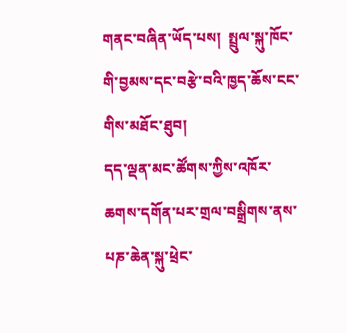གནང་བཞིན་ཡོད་པས།  སྤྲུལ་སྐུ་ཁོང་གི་བྱམས་དང་བརྩེ་བའི་ཁྱད་ཆོས་ངང་གིས་མཐོང་ཐུབ།
དད་ལྡན་མང་ཚོགས་ཀྱིས་འཁོར་ཆགས་དགོན་པར་གྲལ་བསྒྲིགས་ནས་པཎ་ཆེན་སྐུ་ཕྲེང་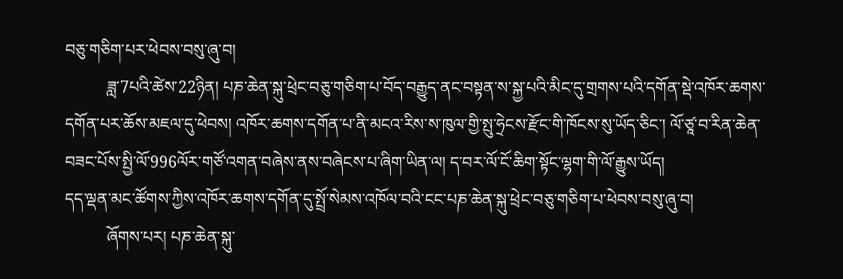བཅུ་གཅིག་པར་ཕེབས་བསུ་ཞུ་བ།
          ཟླ་7པའི་ཚེས་22ཉིན། པཎ་ཆེན་སྐུ་ཕྲེང་བཅུ་གཅིག་པ་བོད་བརྒྱུད་ནང་བསྟན་ས་སྐྱ་པའི་མིང་དུ་གྲགས་པའི་དགོན་སྡེ་འཁོར་ཆགས་དགོན་པར་ཆོས་མཇལ་དུ་ཕེབས། འཁོར་ཆགས་དགོན་པ་ནི་མངའ་རིས་ས་ཁུལ་གྱི་སྤུ་ཧྲེངས་རྫོང་གི་ཁོངས་སུ་ཡོད་ཅིང་། ལོ་ཙཱ་བ་རིན་ཆེན་བཟང་པོས་སྤྱི་ལོ་996ལོར་གཙོ་འགན་བཞེས་ནས་བཞེངས་པ་ཞིག་ཡིན་ལ། ད་བར་ལོ་ངོ་ཆིག་སྟོང་ལྷག་གི་ལོ་རྒྱུས་ཡོད།
དད་ལྡན་མང་ཚོགས་ཀྱིས་འཁོར་ཆགས་དགོན་དུ་སྤྲོ་སེམས་འཁོལ་བའི་ངང་པཎ་ཆེན་སྐུ་ཕྲེང་བཅུ་གཅིག་པ་ཕེབས་བསུ་ཞུ་བ།
          ཞོགས་པར། པཎ་ཆེན་སྐུ་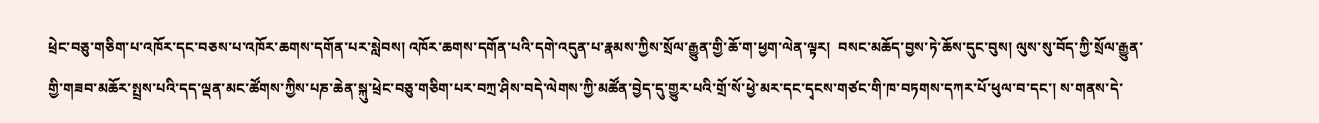ཕྲེང་བཅུ་གཅིག་པ་འཁོར་དང་བཅས་པ་འཁོར་ཆགས་དགོན་པར་སླེབས། འཁོར་ཆགས་དགོན་པའི་དགེ་འདུན་པ་རྣམས་ཀྱིས་སྲོལ་རྒྱུན་གྱི་ཆོ་ག་ཕྱག་ལེན་ལྟར།  བསང་མཆོད་བྱས་ཏེ་ཆོས་དུང་བུས། ལུས་སུ་བོད་ཀྱི་སྲོལ་རྒྱུན་གྱི་གཟབ་མཆོར་སྤྲས་པའི་དད་ལྡན་མང་ཚོགས་ཀྱིས་པཎ་ཆེན་སྐུ་ཕྲེང་བཅུ་གཅིག་པར་བཀྲ་ཤིས་བདེ་ལེགས་ཀྱི་མཚོན་བྱེད་དུ་གྱུར་པའི་གྲོ་སོ་ཕྱེ་མར་དང་དྭངས་གཙང་གི་ཁ་བཏགས་དཀར་པོ་ཕུལ་བ་དང་། ས་གནས་དེ་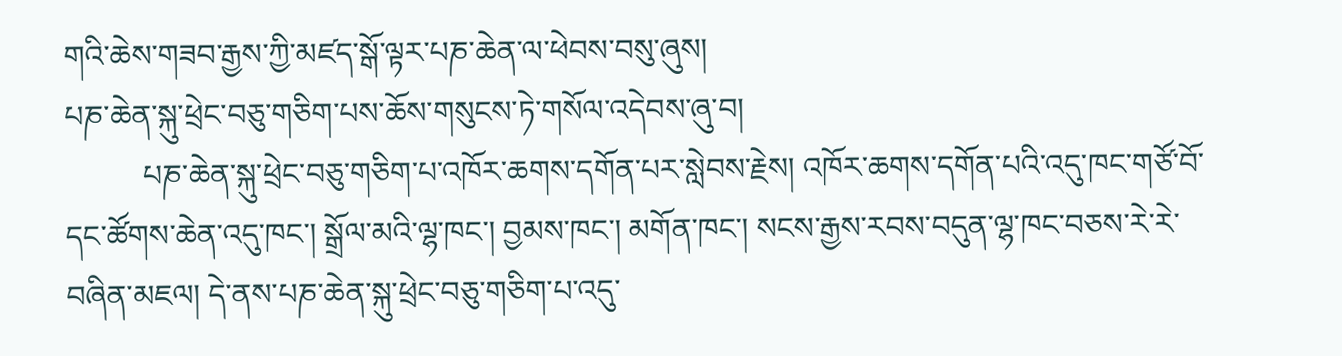གའི་ཆེས་གཟབ་རྒྱས་ཀྱི་མཛད་སྒོ་ལྟར་པཎ་ཆེན་ལ་ཕེབས་བསུ་ཞུས།
པཎ་ཆེན་སྐུ་ཕྲེང་བཅུ་གཅིག་པས་ཆོས་གསུངས་ཏེ་གསོལ་འདེབས་ཞུ་བ།
          པཎ་ཆེན་སྐུ་ཕྲེང་བཅུ་གཅིག་པ་འཁོར་ཆགས་དགོན་པར་སླེབས་རྗེས། འཁོར་ཆགས་དགོན་པའི་འདུ་ཁང་གཙོ་བོ་དང་ཚོགས་ཆེན་འདུ་ཁང་། སྒྲོལ་མའི་ལྷ་ཁང་། བྱམས་ཁང་། མགོན་ཁང་། སངས་རྒྱས་རབས་བདུན་ལྷ་ཁང་བཅས་རེ་རེ་བཞིན་མཇལ། དེ་ནས་པཎ་ཆེན་སྐུ་ཕྲེང་བཅུ་གཅིག་པ་འདུ་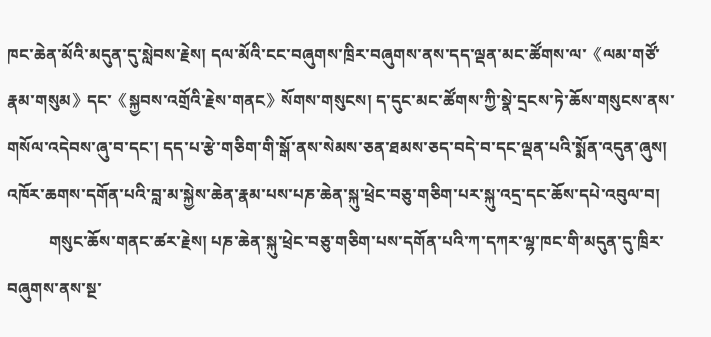ཁང་ཆེན་མོའི་མདུན་དུ་སླེབས་རྗེས། དལ་མོའི་ངང་བཞུགས་ཁྲིར་བཞུགས་ནས་དད་ལྡན་མང་ཚོགས་ལ་《ལམ་གཙོ་རྣམ་གསུམ》དང་《སྐྱབས་འགྲོའི་རྗེས་གནང》སོགས་གསུངས། ད་དུང་མང་ཚོགས་ཀྱི་སྣེ་དྲངས་ཏེ་ཆོས་གསུངས་ནས་གསོལ་འདེབས་ཞུ་བ་དང་། དད་པ་རྩེ་གཅིག་གི་སྒོ་ནས་སེམས་ཅན་ཐམས་ཅད་བདེ་བ་དང་ལྡན་པའི་སྨོན་འདུན་ཞུས།
འཁོར་ཆགས་དགོན་པའི་བླ་མ་སྐྱེས་ཆེན་རྣམ་པས་པཎ་ཆེན་སྐུ་ཕྲེང་བཅུ་གཅིག་པར་སྐུ་འདྲ་དང་ཆོས་དཔེ་འབུལ་བ།
          གསུང་ཆོས་གནང་ཚར་རྗེས། པཎ་ཆེན་སྐུ་ཕྲེང་བཅུ་གཅིག་པས་དགོན་པའི་ཀ་དཀར་ལྷ་ཁང་གི་མདུན་དུ་ཁྲིར་བཞུགས་ནས་སྔ་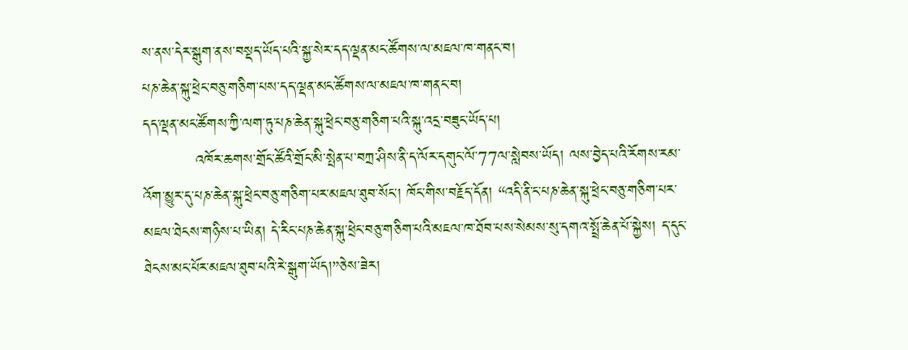ས་ནས་དེར་སྒུག་ནས་བསྡད་ཡོད་པའི་སྐྱ་སེར་དད་ལྡན་མང་ཚོགས་ལ་མཇལ་ཁ་གནང་བ།
པཎ་ཆེན་སྐུ་ཕྲེང་བཅུ་གཅིག་པས་དད་ལྡན་མང་ཚོགས་ལ་མཇལ་ཁ་གནང་བ།
དད་ལྡན་མང་ཚོགས་ཀྱི་ལག་ཏུ་པཎ་ཆེན་སྐུ་ཕྲེང་བཅུ་གཅིག་པའི་སྐུ་འདྲ་བཟུང་ཡོད་པ།
          འཁོར་ཆགས་གྲོང་ཚོའི་གྲོང་མི་སྤེན་པ་བཀྲ་ཤིས་ནི་ད་ལོར་དགུང་ལོ་77ལ་སླེབས་ཡོད། ལས་བྱེད་པའི་རོགས་རམ་འོག་མྱུར་དུ་པཎ་ཆེན་སྐུ་ཕྲེང་བཅུ་གཅིག་པར་མཇལ་ཐུབ་སོང་། ཁོང་གིས་བརྗོད་དོན། “འདི་ནི་ང་པཎ་ཆེན་སྐུ་ཕྲེང་བཅུ་གཅིག་པར་མཇལ་ཐེངས་གཉིས་པ་ཡིན། དེ་རིང་པཎ་ཆེན་སྐུ་ཕྲེང་བཅུ་གཅིག་པའི་མཇལ་ཁ་ཐོབ་པས་སེམས་སུ་དགའ་སྤྲོ་ཆེན་པོ་སྐྱེས། ད་དུང་ཐེངས་མང་པོར་མཇལ་ཐུབ་པའི་རེ་སྒུག་ཡོད།”ཅེས་ཟེར།